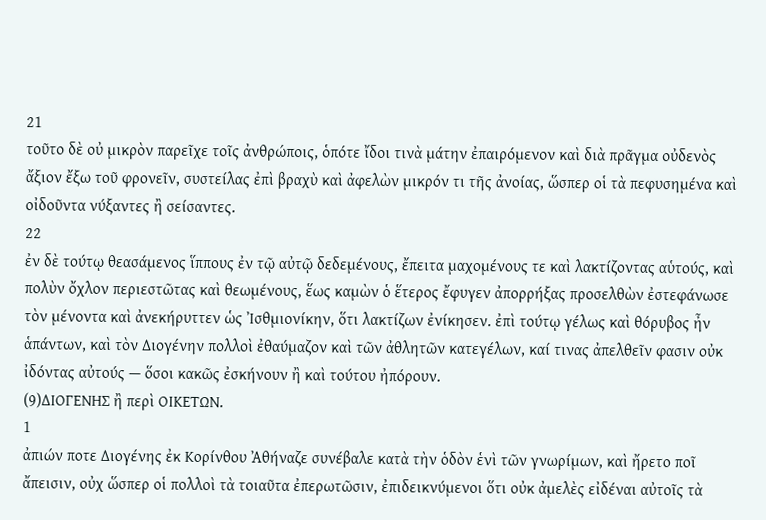21
τοῦτο δὲ οὐ μικρὸν παρεῖχε τοῖς ἀνθρώποις, ὁπότε ἴδοι τινὰ μάτην ἐπαιρόμενον καὶ διὰ πρᾶγμα οὐδενὸς ἄξιον ἔξω τοῦ φρονεῖν, συστείλας ἐπὶ βραχὺ καὶ ἀφελὼν μικρόν τι τῆς ἀνοίας, ὥσπερ οἱ τὰ πεφυσημένα καὶ οἰδοῦντα νύξαντες ἢ σείσαντες.
22
ἐν δὲ τούτῳ θεασάμενος ἵππους ἐν τῷ αὐτῷ δεδεμένους, ἔπειτα μαχομένους τε καὶ λακτίζοντας αὑτούς, καὶ πολὺν ὄχλον περιεστῶτας καὶ θεωμένους, ἕως καμὼν ὁ ἕτερος ἔφυγεν ἀπορρήξας προσελθὼν ἐστεφάνωσε τὸν μένοντα καὶ ἀνεκήρυττεν ὡς Ἰσθμιονίκην, ὅτι λακτίζων ἐνίκησεν. ἐπὶ τούτῳ γέλως καὶ θόρυβος ἦν ἁπάντων, καὶ τὸν Διογένην πολλοὶ ἐθαύμαζον καὶ τῶν ἀθλητῶν κατεγέλων, καί τινας ἀπελθεῖν φασιν οὐκ ἰδόντας αὐτούς — ὅσοι κακῶς ἐσκήνουν ἢ καὶ τούτου ἠπόρουν.
(9)ΔΙΟΓΕΝΗΣ ἢ περὶ ΟΙΚΕΤΩΝ.
1
ἀπιών ποτε Διογένης ἐκ Κορίνθου Ἀθήναζε συνέβαλε κατὰ τὴν ὁδὸν ἑνὶ τῶν γνωρίμων, καὶ ἤρετο ποῖ ἄπεισιν, οὐχ ὥσπερ οἱ πολλοὶ τὰ τοιαῦτα ἐπερωτῶσιν, ἐπιδεικνύμενοι ὅτι οὐκ ἀμελὲς εἰδέναι αὐτοῖς τὰ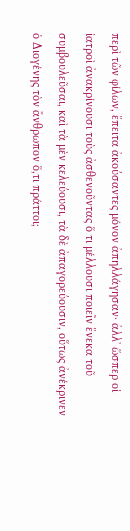περὶ τῶν φίλων, ἔπειτα ἀκούσαντες μόνον ἀπηλλάγησαν· ἀλλʼ ὥσπερ οἱ ἰατροὶ ἀνακρίνουσι τοὺς ἀσθενοῦντας ὅ τι μέλλουσι ποιεῖν ἕνεκα τοῦ συμβουλεῦσαι, καὶ τὰ μὲν κελεύουσι, τὰ δὲ ἀπαγορεύουσιν, οὕτως ἀνέκρινεν ὁ Διογένης τὸν ἄνθρωπον ὅ,τι πράττοι;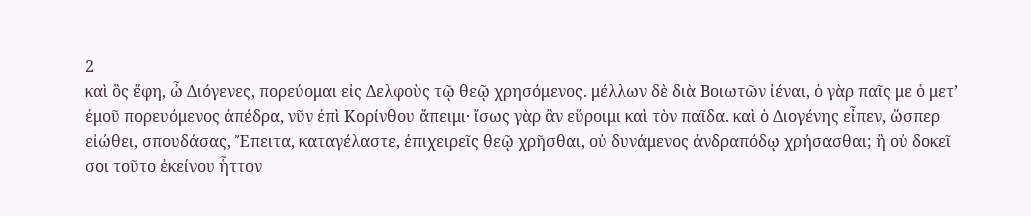2
καὶ ὃς ἔφη, ὦ Διόγενες, πορεύομαι εἰς Δελφοὺς τῷ θεῷ χρησόμενος. μέλλων δὲ διὰ Βοιωτῶν ἰέναι, ὁ γὰρ παῖς με ὁ μετʼ ἐμοῦ πορευόμενος ἀπέδρα, νῦν ἐπὶ Κορίνθου ἄπειμι· ἴσως γὰρ ἂν εὕροιμι καὶ τὸν παῖδα. καὶ ὁ Διογένης εἶπεν, ὥσπερ εἰώθει, σπουδάσας, Ἔπειτα, καταγέλαστε, ἐπιχειρεῖς θεῷ χρῆσθαι, οὐ δυνάμενος ἀνδραπόδῳ χρήσασθαι; ἢ οὐ δοκεῖ σοι τοῦτο ἐκείνου ἧττον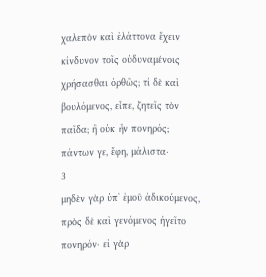χαλεπὸν καὶ ἐλάττονα ἔχειν κίνδυνον τοῖς οὐδυναμένοις χρήσασθαι ὀρθῶς; τί δὲ καὶ βουλόμενος, εἶπε, ζητεῖς τὸν παῖδα; ἢ οὐκ ἦν πονηρός; πάντων γε, ἔφη, μάλιστα·
3
μηδὲν γὰρ ὑπʼ ἐμοῦ ἀδικούμενος, πρὸς δὲ καὶ γενόμενος ἡγεῖτο πονηρόν· εἰ γὰρ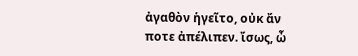ἀγαθὸν ἡγεῖτο, οὐκ ἄν ποτε ἀπέλιπεν. ἴσως, ὦ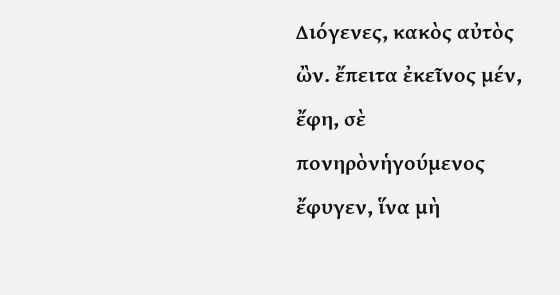Διόγενες, κακὸς αὐτὸς ὢν. ἔπειτα ἐκεῖνος μέν, ἔφη, σὲ πονηρὸνἡγούμενος ἔφυγεν, ἵνα μὴ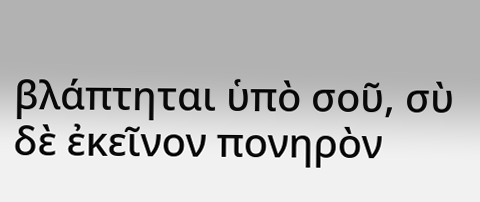βλάπτηται ὑπὸ σοῦ, σὺ δὲ ἐκεῖνον πονηρὸν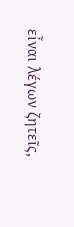εἶναι λέγων ζητεῖς,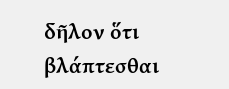δῆλον ὅτι βλάπτεσθαι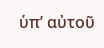ὑπʼ αὐτοῦ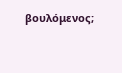βουλόμενος;